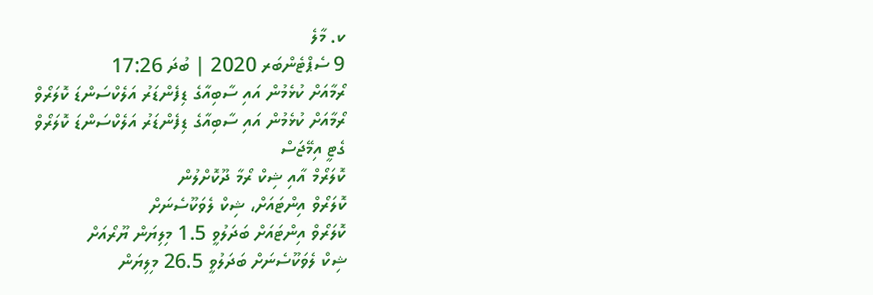ކ. މާލެ
9 ސެޕްޓެންބަރ 2020 | ބުދަ 17:26
ރޯމާއަށް ކުޅެމުން އައި ސާބިއާގެ ޑިފެންޑަރު އަލެކްސަންޑަ ކޮލަރޯވް
ރޯމާއަށް ކުޅެމުން އައި ސާބިއާގެ ޑިފެންޑަރު އަލެކްސަންޑަ ކޮލަރޯވް
ގެޓީ އިމޭޖަސް
ކޮލަރޯމް އާއި ޝިކް ރޯމާ ދޫކޮށްލުން
ކޮލަރޯވް އިންޓައަށް، ޝިކް ލެވަކޫސެނަށް
ކޮލަރޯވް އިންޓައަށް ބަދަލުވީ 1.5 މިލިޔަން ޔޫރޯއަށް
ޝިކް ލެވަކޫސެނަށް ބަދަލުވީ 26.5 މިލިޔަން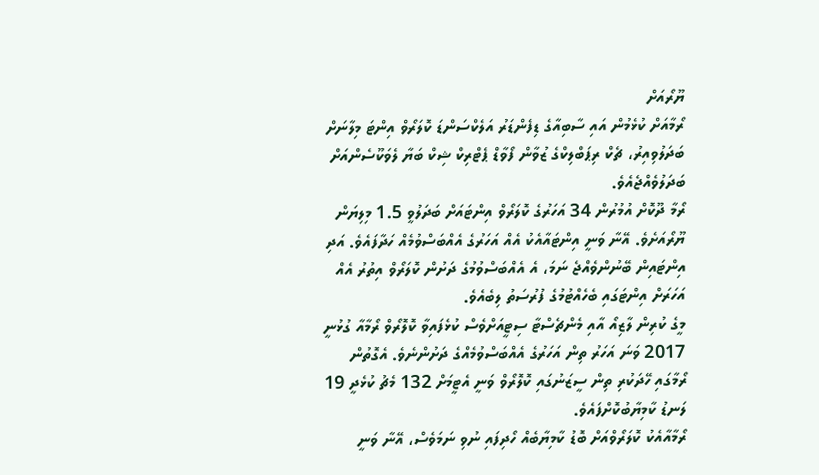ޔޫރޯއަށް
ރޯމާއަށް ކުޅެމުން އައި ސާބިއާގެ ޑިފެންޑަރު އަލެކްސަންޑަ ކޮލަރޯވް އިންޓަ މިލާނަށް ބަދަލުވިއިރު، ޗެކް ރިޕަބްލިކްގެ ޒުވާން ފޯވާޑް ޕެޓްރިކް ޝިކް ބަޔާ ލެވަކޫސެންއަށް ބަދަލުވެއްޖެއެވެ.
ރޯމާ ދޫކޮށް އުމުރުން 34 އަހަރުގެ ކޮލަރޯވް އިންޓައަށް ބަދަލުވީ 1.5 މިލިޔަން ޔޫރޯއަށެވެ. އޭނާ ވަނީ އިންޓައާއެކު އެއް އަހަރުގެ އެއްބަސްވުމެއް ހަދާފައެވެ. އަދި އިންޓައިން ބޭނުންވެއްޖެ ނަމަ، އެ އެއްބަސްވުމުގެ ދަށުން ކޮލަރޯވް އިތުރު އެއް އަހަރަށް އިންޓަގައި ބެހެއްޓުމުގެ ފުރުސަތު ލިބެއެވެ.
މީގެ ކުރިން ލާޒިއޯ އާއި މެންޗެސްޓާ ސިޓީއަށްވެސް ކުޅެފައިވާ ކޮލޮރޯވް ރޯމާއާ ގުޅުނީ 2017 ވަނަ އަހަރު ތިން އަހަރުގެ އެއްބަސްވުމެއްގެ ދަށުންނެވެ. އެގޮތުން ރޯމާގައި ހޭދަކުރި ތިން ސީޒަނުގައި ކޮލޮރޯވް ވަނީ އެޓީމަށް 132 މެޗު ކުޅެދީ 19 ލަނޑު ކާމިޔާބުކޮށްފައެވެ.
ރޯމާއާއެކު ކޮލަރޯވްއަށް ބޮޑު ކާމިޔާބެއް ހޯދިފައި ނުވި ނަމަވެސް، އޭނާ ވަނީ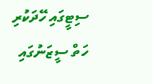ސިޓީގައި ހޭދަކުރި ހަތް ސީޒަނުގައި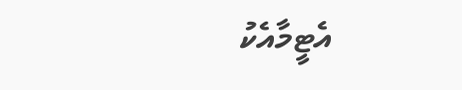އެޓީމާއެކު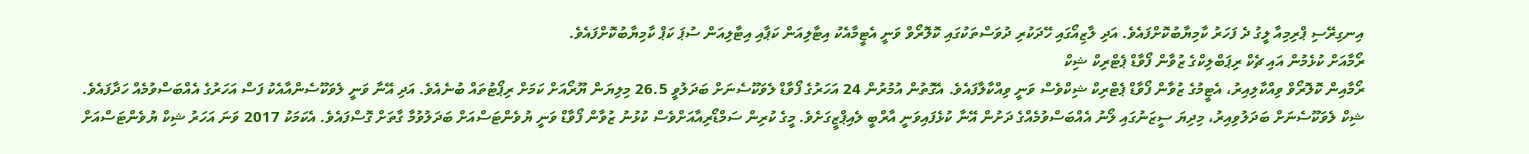އިނގިރޭސި ޕްރިމިއާ ލީގު ދެ ފަހަރު ކާމިޔާބުކޮށްފައެވެ. އަދި ލާޒިއޯގައި ހޭދަކުރި ދުވަސްތަކުގައި ކޮލޮރޯވް ވަނީ އެޓީމާއެކު އިޓާލިއަން ކަޕާއި އިޓާލިއަން ސުޕަ ކަޕް ކާމިޔާބުކޮށްފައެވެ.
ރޯމާއަށް ކުޅެމުން އައި ޗެކް ރިޕަބްލިކްގެ ޒުވާން ފޯވާޑް ޕެޓްރިކް ޝިކް
ރޯމާއިން ކޮލޮރޯވް ވިއްކާލިއިރު، އެޓީމުގެ ޒުވާން ފޯވާޑް ޕެޓްރިކް ޝިކްވެސް ވަނީ ވިއްކާލާފައެވެ. އެގޮތުން އުމުރުން 24 އަހަރުގެ ފޯވާޑް ލެވަކޫސެނަށް ބަދަލުވީ 26.5 މިލިޔަން ޔޫރޯއަށް ކަމަށް ރިޕޯޓުތައް ބުނެއެވެ. އަދި އޭނާ ވަނީ ލެވަކޫސެންއާއެކު ފަސް އަހަރުގެ އެއްބަސްވުމެއް ހަދާފައެވެ.
ޝިކް ލެވަކޫސެނަށް ބަދަލުވިއިރު، މިދިޔަ ސީޒަނުގައި ލޯނު އެއްބަސްވުމެއްގެ ދަށުން އޭނާ ކުޅެފައިވަނީ އާރްބީ ލެއިޕްޒީގަށެވެ. މީގެ ކުރިން ސަމްޑޯރިއާއަށްވެސް ކުޅުނު ޒުވާން ފޯވާޑް ވަނީ ޔުވެންޓަސްއަށް ބަދަލުވުމާ ގާތަށް ގޮސްފައެވެ. އެކަމަކު 2017 ވަނަ އަހަރު ޝިކް ޔުވެންޓަސްއަށް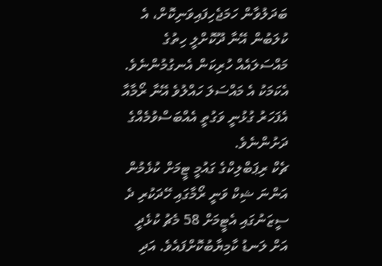ބަދަލުވާން ހަމަޖެހިފައިވަނިކޮށް، އެ ކުލަބުން އޭނާ ދޫކޮށްލީ ހިތުގެ މައްސަލައެއް ހުރިކަން އެނގުމުންނެވެ. އެކަމަކު އެ މައްސަލަ ހައްލުވެ އޭނާ ރޯމާއާ އެފަހަރު ގުޅުނީ ވަގުތީ އެއްބަސްވުމެއްގެ ދަށުންނެވެ.
ޗެކް ރިޕަބްލިކްގެ ގައުމީ ޓީމަށް ކުޅެމުން އަންނަ ޝިކް ވަނީ ރޯމާގައި ހޭދަކުރި ދެ ސީޒަނުގައި އެޓީމަށް 58 މެޗު ކުޅެދީ އަށް ލަނޑު ކާމިޔާބުކޮށްފައެވެ. އަދި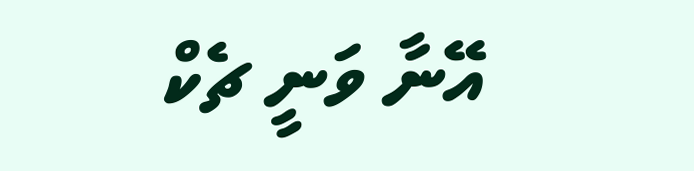އޭނާ ވަނީ ޗެކް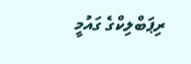ރިޕަބްލިކްގެ ގައުމީ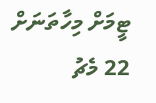ޓީމަށް މިހާތަނަށް 22 މެޗު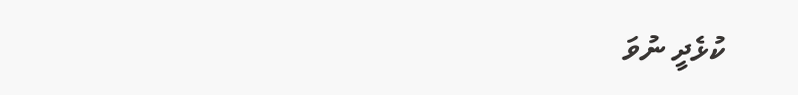ކުޅެދީ ނުވަ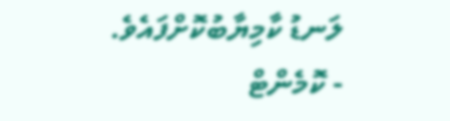ލަނޑު ކާމިޔާބުކޮށްފައެވެ.
- ކޮމެންޓް